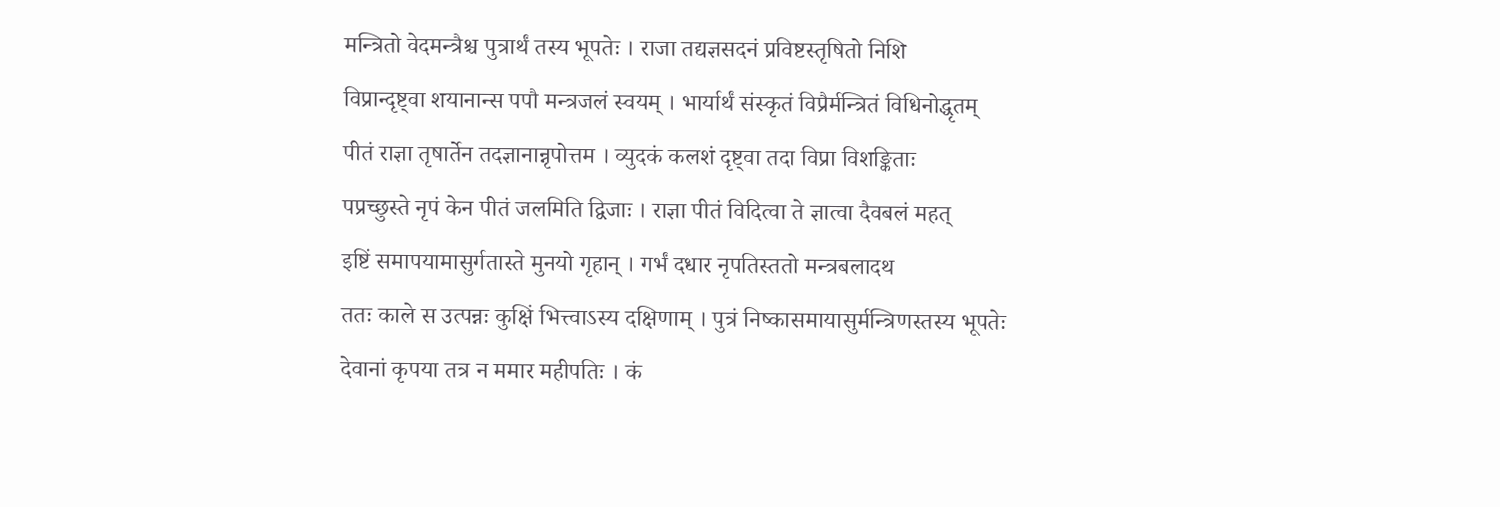मन्त्रितो वेदमन्त्रैश्च पुत्रार्थं तस्य भूपतेः । राजा तद्यज्ञसदनं प्रविष्टस्तृषितो निशि
विप्रान्दृष्ट्वा शयानान्स पपौ मन्त्रजलं स्वयम् । भार्यार्थं संस्कृतं विप्रैर्मन्त्रितं विधिनोद्धृतम्
पीतं राज्ञा तृषार्तेन तदज्ञानान्नृपोत्तम । व्युदकं कलशं दृष्ट्वा तदा विप्रा विशङ्किताः
पप्रच्छुस्ते नृपं केन पीतं जलमिति द्विजाः । राज्ञा पीतं विदित्वा ते ज्ञात्वा दैवबलं महत्
इष्टिं समापयामासुर्गतास्ते मुनयो गृहान् । गर्भं दधार नृपतिस्ततो मन्त्रबलादथ
ततः काले स उत्पन्नः कुक्षिं भित्त्वाऽस्य दक्षिणाम् । पुत्रं निष्कासमायासुर्मन्त्रिणस्तस्य भूपतेः
देवानां कृपया तत्र न ममार महीपतिः । कं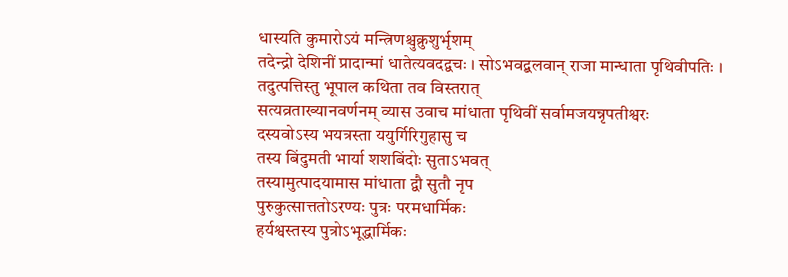धास्यति कुमारोऽयं मन्त्रिणश्चुक्रुशुर्भृशम्
तदेन्द्रो देशिनीं प्रादान्मां धातेत्यवदद्वचः । सोऽभवद्बलवान् राजा मान्धाता पृथिवीपतिः । तदुत्पत्तिस्तु भूपाल कथिता तव विस्तरात्
सत्यव्रताख्यानवर्णनम् व्यास उवाच मांधाता पृथिवीं सर्वामजयन्नृपतीश्वरः
दस्यवोऽस्य भयत्रस्ता ययुर्गिरिगुहासु च
तस्य बिंदुमती भार्या शशबिंदोः सुताऽभवत्
तस्यामुत्पादयामास मांधाता द्वौ सुतौ नृप
पुरुकुत्सात्ततोऽरण्यः पुत्रः परमधार्मिकः
हर्यश्वस्तस्य पुत्रोऽभूद्धार्मिकः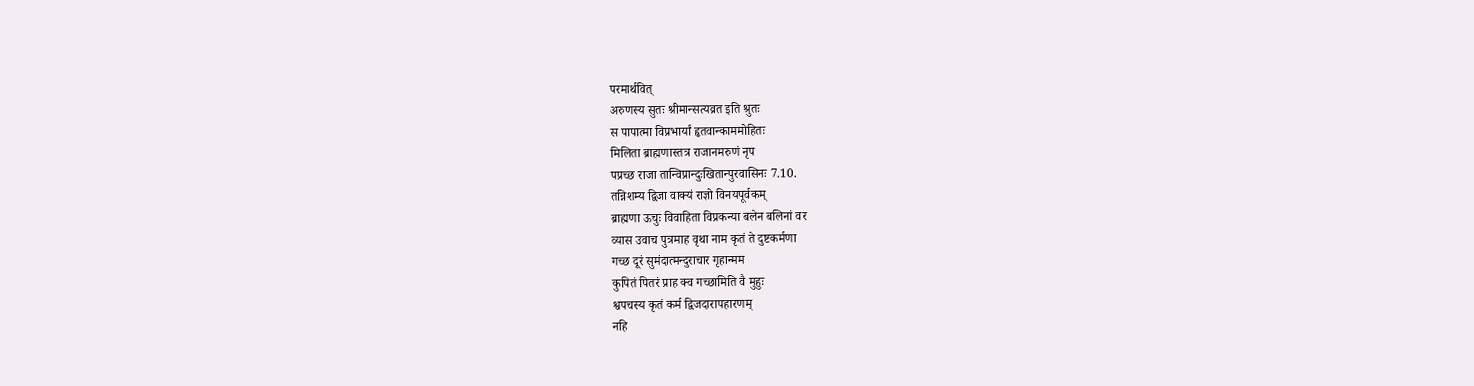परमार्थवित्
अरुणस्य सुतः श्रीमान्सत्यव्रत इति श्रुतः
स पापात्मा विप्रभार्यां हृतवान्काममोहितः
मिलिता ब्राह्मणास्तत्र राजानमरुणं नृप
पप्रच्छ राजा तान्विप्रान्दुःखितान्पुरवासिनः 7.10.
तन्निशम्य द्विजा वाक्यं राज्ञो विनयपूर्वकम्
ब्राह्मणा ऊचुः विवाहिता विप्रकन्या बलेन बलिनां वर
व्यास उवाच पुत्रमाह वृथा नाम कृतं ते दुष्टकर्मणा
गच्छ दूरं सुमंदात्मन्दुराचार गृहान्मम
कुपितं पितरं प्राह क्व गच्छामिति वै मुहुः
श्वपचस्य कृतं कर्म द्विजदारापहारणम्
नहि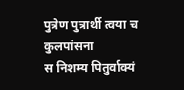पुत्रेण पुत्रार्थी त्वया च कुलपांसना
स निशम्य पितुर्वाक्यं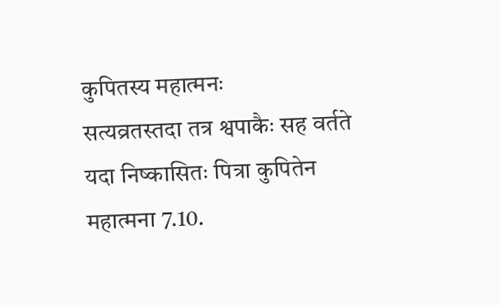कुपितस्य महात्मनः
सत्यव्रतस्तदा तत्र श्वपाकैः सह वर्तते
यदा निष्कासितः पित्रा कुपितेन महात्मना 7.10.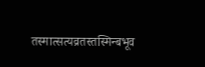तस्मात्सत्यव्रतस्तस्मिन्बभूव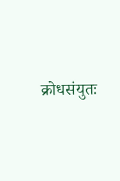क्रोधसंयुतः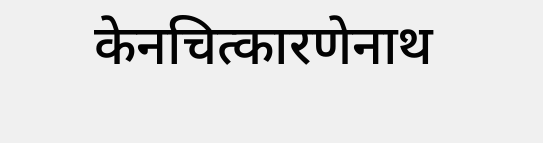केनचित्कारणेनाथ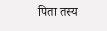पिता तस्य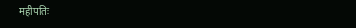महीपतिः